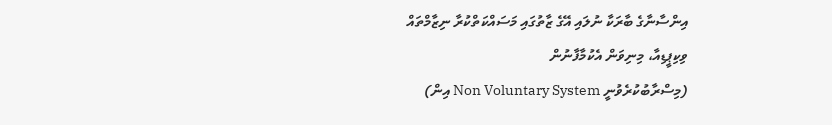އިންސާނާގެ ބާރަކާ ނުލައި އޭގެ ޒާތުގައި މަސައްކަތްކުރާ ނިޒާމްތައް
ވިކިޕީޑިއާ، މިނިވަން އެކުމާފާނުން
(މިސްރާބުކުރެވުނީ Non Voluntary System އިން)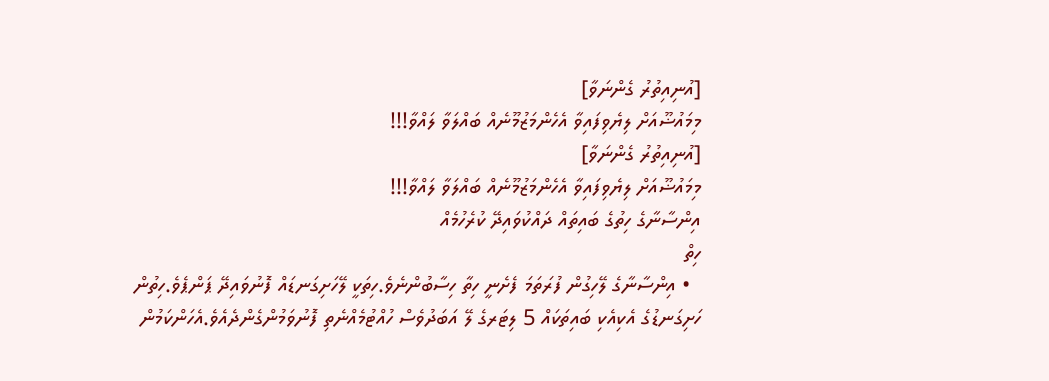[އުނިއިތުރު ގެންނަވާ]
މިމައުޟޫއަށް ލިޔެވިފައިވާ އެހެންމަޒުމޫނެއް ބައްލަވާ ލައްވާ!!!
[އުނިއިތުރު ގެންނަވާ]
މިމައުޟޫއަށް ލިޔެވިފައިވާ އެހެންމަޒުމޫނެއް ބައްލަވާ ލައްވާ!!!
އިންސާނާގެ ހިތުގެ ބައިތައް ދައްކުވައިދޭ ކުރެހުމެއް
ހިތް
  • އިންސާނާގެ ލޭހިގުން ފުރަތަމަ ފެށެނީ ހިތާ ހިސާބުންނެވެ.ހިތަކީ ލޭހަށިގަނޑައް ފޮނުވައިދޭ ޕަންޕެވެ.ހިތުން ހަށިގަނޑުގެ އެކިއެކި ބައިތަކައް 5 ލިޓަރގެ ލޭ އަބަދުވެސް ހުއްޓުމެއްނެތި ފޮނުވަމުންގެންދެއެވެ.އެހަންކަމުން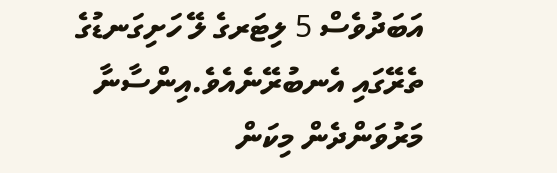އަބަދުވެސް 5 ލިޓަރގެ ލޭ ހަށިގަނޑުގެ ތެރޭގައި އެނބުރޭނެއެވެ.އިންސާނާ މަރުވަންދެން މިކަން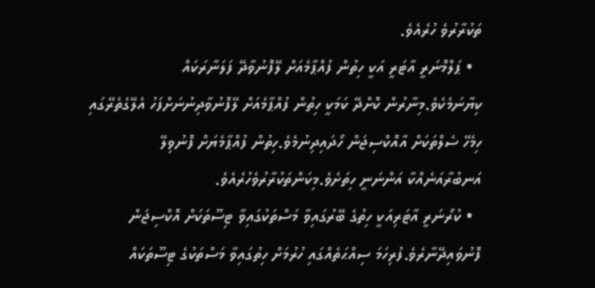ތަކުރާރުވެ ހުރެއެވެ.
  • ޕަލްމޮނަރީ އާޓަރީ އަކީ ހިތުން ފުއްޕާމެއަށް ލޭފޮނުވާދޭ ފަލަނާރަކައް ކިޔާނަމެކެވެ.މިނާރުން ކޮށްދޭ ކަމަކީ ހިތުން ފުއްޕާމެއަށް ލޭފޮނުވާދިނުނަށްފަހު އެލޭގެތެރޭގައި
ހިމެހޭ ސެލްތަކަށް އާއޮކްސިޖަން ހޯދައިދިނުމެވެ.ހިތުން ފުއްޕާމެޔަށް ފޮނުވިލޭ އަނބުރާއަނެއްކާ އަންނަނީ ހިތަށެވެ.މިކަންތަކުރާރުވެހުރެއެވެ.
  • ކުރޯނަރީ އާޓަރިއަކީ ހިތުގެ ބޭރުގައިވާ މަސްތަކުގައިވާ ޓިސޫތަކަށް އޮކްސިޖަން ފޮނުވައިދޭނާރެވެ.ފުރިހަމަ ސިއްޙަތެއްގައި ހުރުމަށް ހިތުގައިވާ މަސްތަކުގެ ޓިސޫތަކައް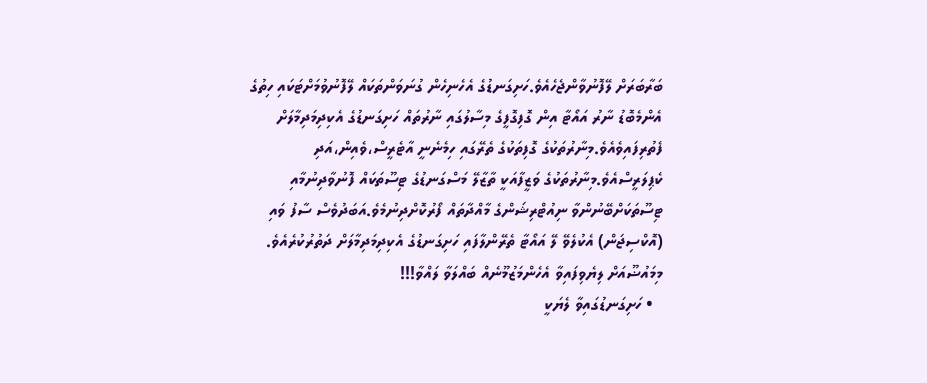ބަރާބަރަށް ލޭފޮނުވާންޖެހެއެވެ.ހަށިގަނޑުގެ އެހެނިހެން ގުނަވަންތަކައް ލޭފޮނުވުމަށްޓަކައި ހިތުގެ އެންމެބޮޑު ނާރު އައޯޓާ އިން ގޮފިގޮފީގެ މިސާލުގައި ނާރުތައް ހަށިގަނޑުގެ އެކިދިމަދިމާލަށް ފެތުރިފައިވެއެވެ.މިނާރުތަކުގެ ގޮފިތަކުގެ ތެރޭގައި ހިމެނެނީ އާޓެރީސް،ވެއިން،އަދި ކެޕިލަރީސްއެވެ.މިނާރުތަކުގެ ވަޒީފާއަކީ ތާޒާލޭ މަސްގަނޑުގެ ޓިސޫތަކައް ފޮނުވާދިނުމާއި ޓިސޫތަކަށްބޭނުންވާ ނިއުޓްރިޝަންގެ މާއްދާތައް ފޯރުކޮށްދިނުމެވެ.އަބަދުވެސް ސާފު ވައި (އޮކްސިޖަން) އެކުލެވޭ ލޭ އައޯޓާ ތެރޭންލާފައި ހަށިގަނޑުގެ އެކިދިމަދިމާލަށް ދަތުރުކުރެއެވެ.
މިމައުޟޫއަށް ލިޔެވިފައިވާ އެހެންމަޒުމޫނެއް ބައްލަވާ ލައްވާ!!!
  • ހަށިގަނޑުގައިވާ ލެޔަކީ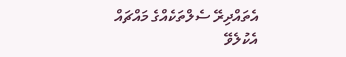އެތައްދިރޭ ސެލްތަކެއްގެ މައްޗައް އެކުލެވޭ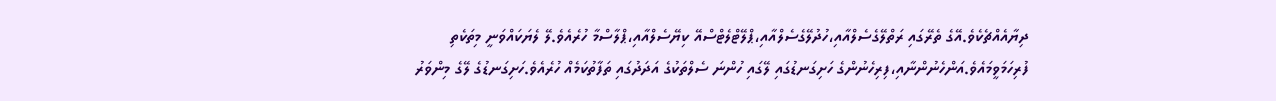ދިޔާއެއްޗެކެވެ.އޭގެ ތެރޭގައި ރަތްލޭގެސެލްއާއި،ހުދުލޭގެސެލްއާއި،ޕްލޭޓްލެޓްސްއޭ ކިޔޭސެލްއާއި،ޕްލާސްމާ ހުރެއެވެ.ލޭ ލެޔަކައްވަނީ މިތަކެތި ފުރިހަމަވީމައެވެ.އަންހެނުންނާއި،ފިރިހެނުންގެ ހަށިގަނޑުގައި ލޭގައި ހުންނަ ސެލްތަކުގެ އަދަދުގައި ތަފާތުކަމެއް ހުރެއެވެ.ހަށިގަނޑުގެ ލޭގެ މިންވަރު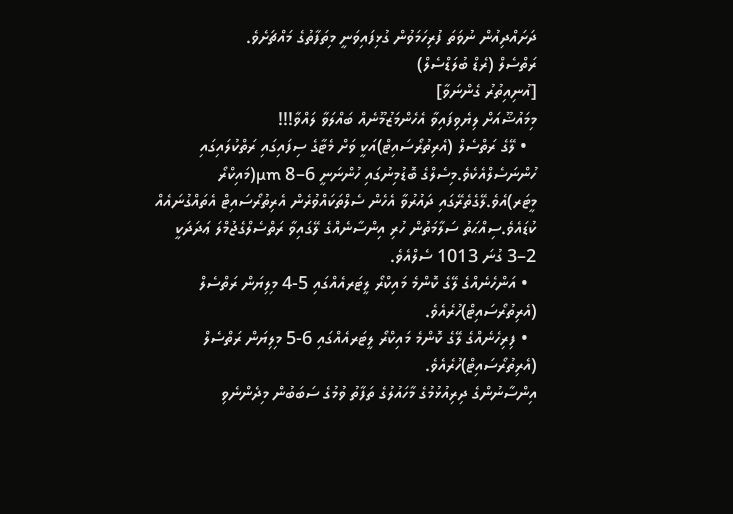ދަށައްދިއުން ނުވަތަ ފުރިހަމަވުން ގުޅިފައިވަނީ މިތަފާތުގެ މައްޗަށެވެ.
ރަތްސެލް (ރެޑް ބުލަޑްސެލް)
[އުނިއިތުރު ގެންނަވާ]
މިމައުޟޫއަށް ލިޔެވިފައިވާ އެހެންމަޒުމޫނެއް ބައްލަވާ ލައްވާ!!!
  • ލޭގެ ރަތްސެލް (އެރިތުރޯސައިޓް)އަކީ ވަށް މެޓާގެ ސިފައިގައި ރަތްކުލައިގައި ހުންނަސެލްއެކެވެ.މިސެލްގެ ބޮޑުމިނުގައި ހުންނަނީ 6–8 µm(މައިކްރޯ މީޓަރ)އެވެ.ލޭގެތެރޭގައި ދައުރުވާ އެހެން ސެލްތަކައްވުރެން އެރިތުރޯސައިޓް އެތައްގުނައެއް ކުޑައެވެ.ސިއްޙަތު ސަލާމަތުން ހުރި އިންސާނެއްގެ ލޭގައިވާ ރަތްސެލްގެޖުމްލަ ޢަދަދަކީ 2–3 ގުނަ 1013 ސެލްއެވެ.
  • އަންހެނެއްގެ ލޭގެ ކޮންމެ މައިކްރޯ ލީޓަރއެއްގައި 5-4 މިލިޔަން ރަތްސެލް (އެރިތުރޯސައިޓް)ހުރެއެވެ.
  • ފިރިހެނެއްގެ ލޭގެ ކޮންމެ މައިކްރޯ ލީޓަރއެއްގައި 6-5 މިލިޔަން ރަތްސެލް (އެރިތުރޯސައިޓް)ހުރެއެވެ.
އިންސާނުންގެ ދިރިއުޅުމުގެ މާހައުލުގެ ތަފާތު ވުމުގެ ސަބަބުން މިދެންނެވި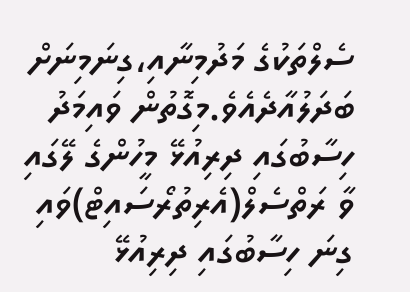ސެލްތަކުގެ މަދުމިނާއި،ގިނަމިނަށް ބަދަލުއާދެއެވެ.މިގޮތުން ވައިމަދު ހިސާބުގައި ދިރިއުޅޭ މީހުންގެ ލޭގައި ވާ ރަތްސެލް(އެރިތުރޯސައިޓް)ވައި ގިނަ ހިސާބުގައި ދިރިއުޅޭ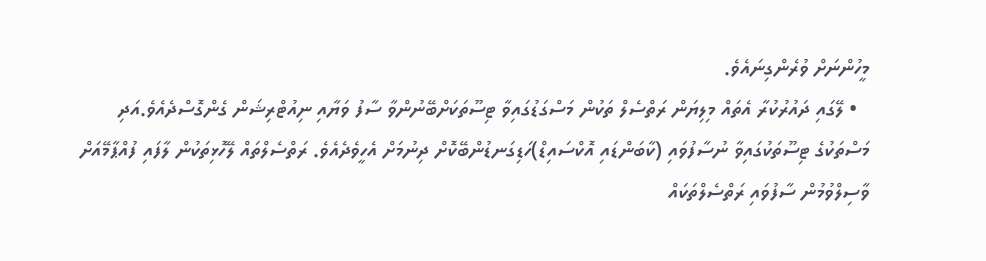މީހުންނަށް ވުރެންގިނައެވެ.
  • ލޭގައި ދައުރުކުރާ އެތައް މިލިޔަން ރަތްސެލް ތަކުން މަސްގަޑުގައިވާ ޓިސޫތަކަށްބޭނުންވާ ސާފު ވަޔާއި ނިއުޓްރިޝަން ގެންގޮސްދެއެވެ.އަދި މަސްތަކުގެ ޓިސޫތަކުގައިވާ ނުސާފުވައި (ކާބަންޑައި އޮކްސައިޑް)ހަޑިގަނޑުންބޭކޮށް ދިނުމަށް އެހީވެދެއެވެ. ރަތްސެލްތައް ލޭހޮޅިތަކުން ލާފައި ފުއްޕާމޭއަށް ވާސިލްވުމުން ސާފުވައި ރަތްސެލްތަކައް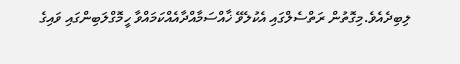ލިބިދެއެވެ.މިގޮތުން ރަތްސެލްގައި އެކުލެވޭ ޚާއްސަމާއްދާއެއްކަމައްވާ ހީމޮގްލަބިންގައި ވައިގެ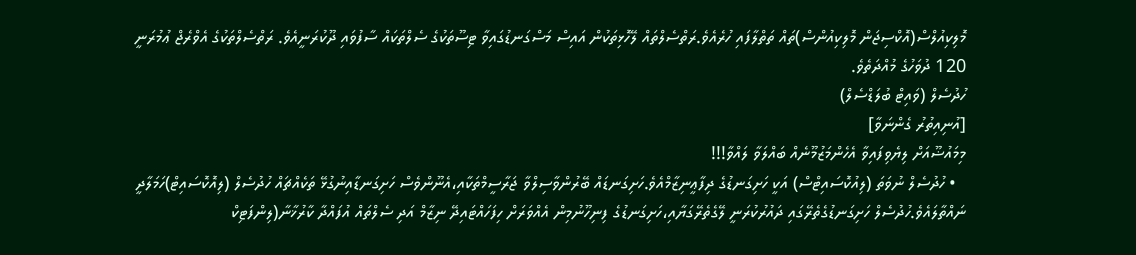މޮލިކިއުލްސް(އޮކްސިޖަން މޮލިކިއުންސް)ތައް ތަތްލާފައި ހުރެއެވެ.ރަތްސެލްތައް ލޭހޮޅިތަކުން އައިސް މަސްގަނޑުގައިވާ ޓިސޫތަކުގެ ސެލްތަކައް ސާފުވައި ދޫކުރަނީއެވެ. ރަތްސެލްތަކުގެ އެވްރެޖް ޢުމުރަނީ 120 ދުވަހުގެ މުއްދަތެވެ.
ހުދުސެލް (ވައިޓް ބުލަޑްސެލް)
[އުނިއިތުރު ގެންނަވާ]
މިމައުޟޫއަށް ލިޔެވިފައިވާ އެހެންމަޒުމޫނެއް ބައްލަވާ ލައްވާ!!!
  • ހުދުސެލް ނުވަތަ (ލިއުކޮސައިޓްސް) އަކީ ހަށިގަނޑުގެ ދިފާޢީނިޒާމްއެވެ.ހަށިގަނޑައް ބޭރުންވާސިލްވާ ޖަރާސީމްތަކާއި،އެނޫންވެސް ހަށިގަނޑާއިނުގުޅޭ ތަކެއްޗައް ހުދުސެލް (ލިއޮކޮސައިޓް)ހަމަލާދީ ނައްތާލައެވެ.ހުދުސެލް ހަށިގަނޑުގެތެރޭގައި ދައުރުކުރަނީ ލޭގެތެރޭގަޔާއި،ހަށިގަނޑުގެ ފިނިހޫނުމިން އެއްވަރަށް ހިފަހައްޓައިދޭ ނިޒާމް އަދި ސެލްތައް އުފައްދާ ކާރުޚާނާ(ލިންފަޓިކް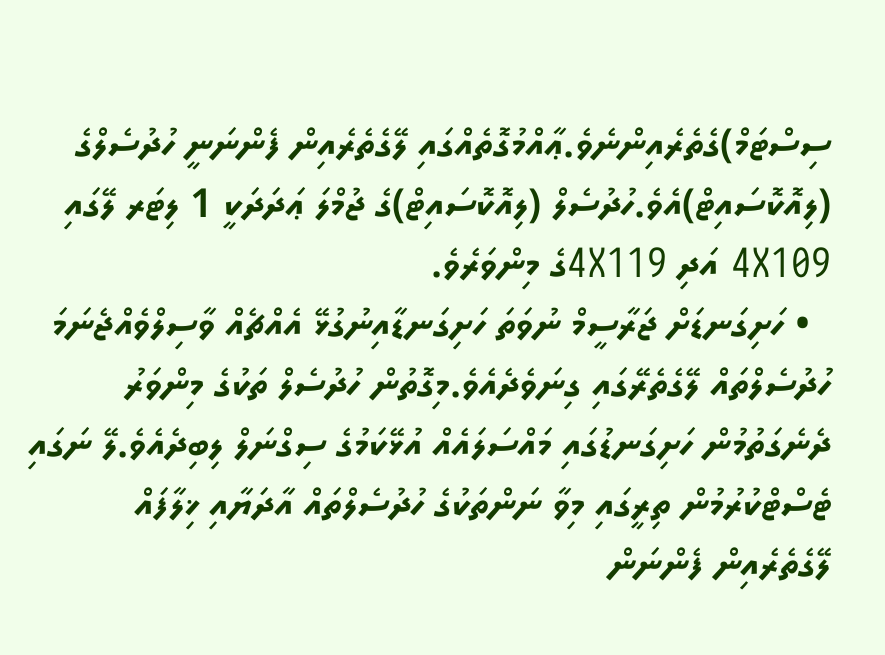ސިސްޓަމް)ގެތެރެއިންނެވެ.ޢާއްމުގޮތެއްގައި ލޭގެތެރެއިން ފެންނަނީ ހުދުސެލްގެ (ލިއޮކޮސައިޓް)އެވެ.ހުދުސެލް (ލިއޮކޮސައިޓް)ގެ ޖުމްލަ ޢަދަދަކީ 1 ލިޓަރ ލޭގައި 4X109 އަދި 4X119ގެ މިންވަރެވެ.
  • ހަށިގަނޑަށް ޖަރާސީމް ނުވަތަ ހަށިގަނޑާއިނުގުޅޭ އެއްޗެއް ވާސިލްވެއްޖެނަމަ ހުދުސެލްތައް ލޭގެތެރޭގައި ގިނަވެދެއެވެ.މިގޮތުން ހުދުސެލް ތަކުގެ މިންވަރު ދެނެގަތުމުން ހަށިގަނޑުގައި މައްސަލައެއް އުޅޭކަމުގެ ސިގްނަލް ލިބިދެއެވެ.ލޭ ނަގައި ޓެސްޓްކުރުމުން ތިރީގައި މިވާ ނަންތަކުގެ ހުދުސެލްތައް އާދަޔާއި ޚިލާފައް ލޭގެތެރެއިން ފެންނަން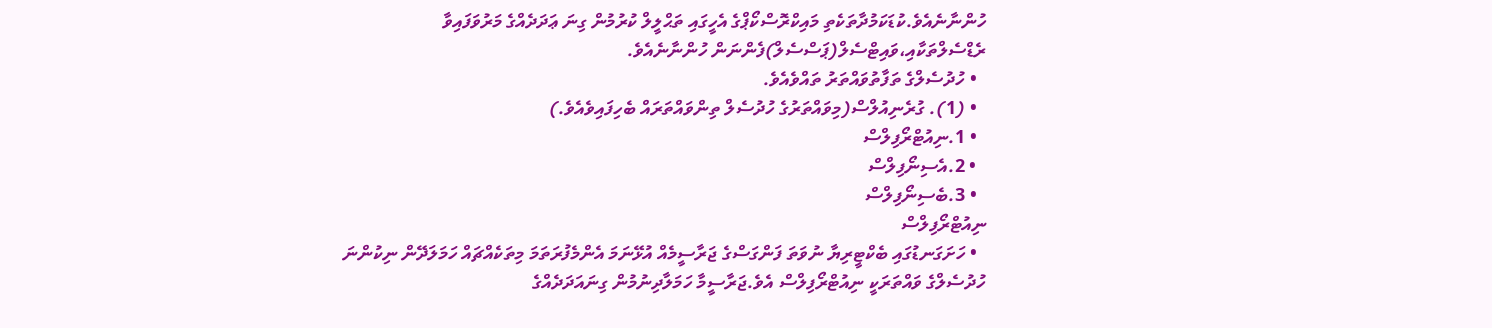ހުންނާނެއެވެ.ކުޑަކަމުދާތަކެތި މައިކްރޮސްކޯޕްގެ އެހީގައި ތަޙްލީލް ކުރުމުން ގިނަ ޢަދަދެއްގެ މަރުވަފައިވާ ރެޑްސެލްތަކާއި،ވައިޓްސެލް(ޕަސްސެލް)ފެންނަން ހުންނާނެއެވެ.
  • ހުދުސެލްގެ ތަފާތުވައްތަރު ތައްވެއެވެ.
  • (1). ގުރެނިއުލްސް(މިވައްތަރުގެ ހުދުސެލް ތިންވައްތަރައް ބެހިފައިވެއެވެ.)
  • 1.ނިއުޓްރޯފިލްސް
  • 2.އެސިނޯފިލްސް
  • 3.ބެސިނޯފިލްސް
ނިއުޓްރޯފިލްސް
  • ހަށަގަނޑުގައި ބެކްޓީރިޔާ ނުވަތަ ފަންގަސްގެ ޖަރާސީމެއް އުޅޭނަމަ އެންމެފުރަތަމަ މިތަކެއްޗައް ހަމަލަދޭން ނިކުންނަ ހުދުސެލްގެ ވައްތަރަކީ ނިއުޓްރޯފިލްސް އެވެ.ޖަރާސީމާ ހަމަލާދިނުމުން ގިނައަދަދެއްގެ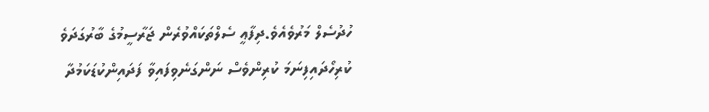ހުދުސެލް މަރުވެއެވެ.ދިފާޢީ ސެލްތަކައްވުރެން ޖަރާސީމުގެ ބާރުގަދަވެ ކުރިހޯދައިފިނަމަ ކުރިންވެސް ނަންގަނެވިފައިވާ ފަދައިންކުޑަކަމުދާ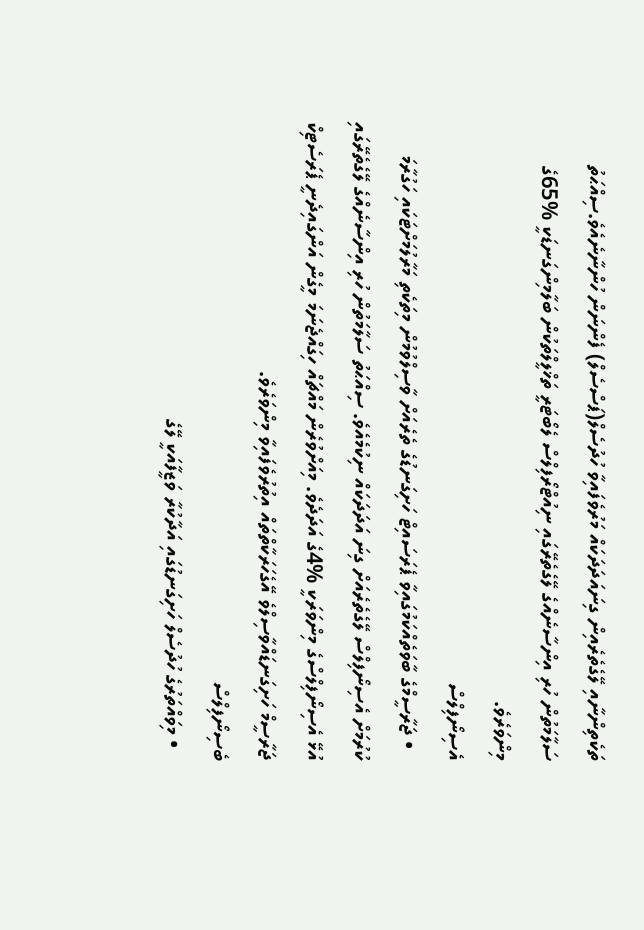ތަކެތިންނާއި ލޭގެތެރެއިން ގިނައަދަދަކައް މަރުވެފައިވާ ހުދުސެލް(ޕަސްސެލް) ފެންނަން ހުންނާނެއެވެ.ސިއްޙަތު ސަލާމަތުން ހުރި އިންސާނެއްގެ ލޭގެތެރޭގައި ނިއުޓްރޯފިލްސް ލެބޯޓަރީ ތަޚްލީލްތަކުން ބަލާމިންގަނޑަކީ %65ގެ މިންވަރެވެ.
އެސިނޯފިލްސް
  • ޖަރާސީމްގެ ބާވަތެއްކަމުގައިވާ ޕެރަސައިޓް ހަށިގަނޑުގެ ތެރެއަށް ވާސިލްވުމުން މިތަކެތި މަރާލުމަށްޓަކައި ހަގުރާމަ ކުރުމަށް އެސިނޯފިލްސް ލޭގެތެރެއަށް ގިނަ އަދަދަކައް ނިކުމެއެވެ. ސިއްޙަތު ސަލާމަތުން ހުރި އިންސާނެއްގެ ލޭގެތެރޭގައި އުޅޭ އެސިނޯފިލްސްގެ މިންވަރަކީ %4ގެ އަދަދެވެ. މިއަށްވުރެން މައްޗައް ހިގައްޖެނަމަ މީގެން އަންގައިދެނީ ޕެރަސެޓިކް ޖަރާސީމް ހަށިގަނޑައްވާސިލްވެ އޭގެހަރަކާތްތައް އިތުރުވެފައިވާ މިންވަރެވެ.
ބެސިނޯފިލްސް
  • މިވައްތަރުގެ ހުދުސެލް ހަށިގަނޑުގައި އަދާކުރާ ވަޒީފާއަކީ ލޭގެ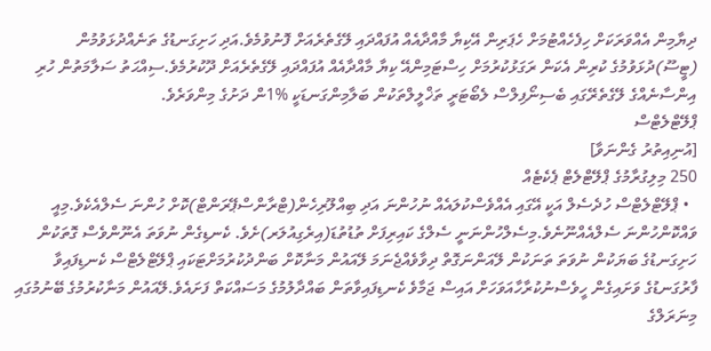ދިޔާމިން އެއްވަރަކަށް ހިފެހެއްޓުމަށް ހެޕަރިން އޭކިޔާ މާއްދާއެއް އުފައްދައި ލޭގެތެރެއަށް ފޮނުވުމެވެ.އަދި ހަށިގަނޑުގެ ތަނެއްދުޅަވުމުން (ޓީސޫ)ދުޅަވުމުގެ ކުރިން އެކަން ރަގަޅުކުރުމަށް ހިސްޓަމިންއޭ ކިޔާ މާއްދާއެއް އުފައްދައި ލޭގެތެރެއަށް ދޫކުރުމެވެ.ސިއްޙަތު ސަލާމަތުން ހުރި އިންސާނެއްގެ ލޭގެތެރޭގައި ބެސިނޯފިލްސް ލެބޯޓަރީ ތަޚްލީލްތަކުން ބަލާމިންގަނޑަކީ %1ން ދަށުގެ މިންވަރެވެ.
ޕްލޭޓްލެޓްސް
[އުނިއިތުރު ގެންނަވާ]
250 މިލިގުރާމުގެ ޕްލޭޓްލެޓް ޕެކެޓެއް
  • ޕްލޭޓްލެޓްސް ހުދެސެލް އަކީ އޭގައި އެއްވެސްކުލައެއް ނުހުންނަ އަދި ބިއްލޫރިހެން(ޓްރާންސްޕޭރަންޓް)ކޮށް ހުންނަ ސެލްއެކެވެ.މިއީ ވައްކޮންހުންނަ ސެލްއެއްނޫނެވެ.މިސެލްހުންނަނީ ސެލްގެ ކައިރިފަށް ތުޑުތުޑަ(އިރެގިއުލަރ)ށެވެ. ކެނޑިގެން ނުވަތަ އެނޫންވެސް ގޮތަކުން ހަށިގަނޑުގެ ބަޔަކުން ނުވަތަ ތަނަކުން ލޭއަންނަގޮތް ދިވާވެއްޖެނަމަ ލޭއައުން މަނާކޮށް ބަންދުކުރުމަށްޓަކައި ޕްލޭޓްލެޓްސް ކެނޑިފައިވާ ފާރުގަނޑުގެ ވަށައިގެން ހީވެސްނުކުރާހާއަވަހަށް އައިސް ޖަމާވެ ކެނޑިފައިވާތަން ބައްދާލުމުގެ މަސައްކަތް ފަށައެވެ.ލޭއައުން މަނާކުރުމުގެ ބޭނުމުގައި މިނަރަލްގެ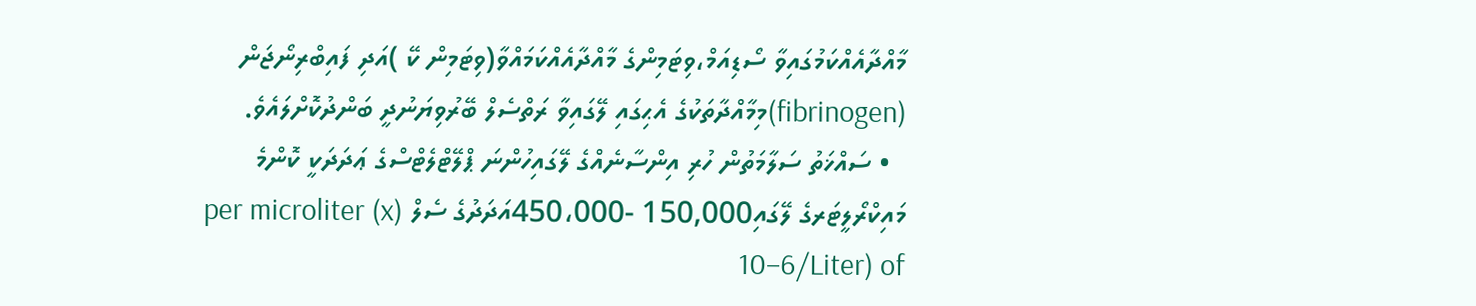މާއްދާއެއްކަމުގައިވާ ސޯޑިއަމް،ވިޓަމިންގެ މާއްދާއެއްކަމައްވާ(ވިޓަމިން ކޭ )އަދި ފައިބްރިނޯޖަން (fibrinogen)މިމާއްދާތަކުގެ އެޙިގައި ލޭގައިވާ ރަތްސެލް ބޭރުވިޔަނުދީ ބަންދުކޮށްލައެވެ.
  • ސައްޚަތު ސަލާމަތުން ހުރި އިންސާނެއްގެ ލޭގައިހުންނަ ޕްލޭޓްލެޓްސްގެ ޢަދަދަކީ ކޮންމެ މައިކްރޯލީޓަރގެ ލޭގައި150,000 -450،000އަދަދުގެ ސެލް (per microliter (x 10–6/Liter) of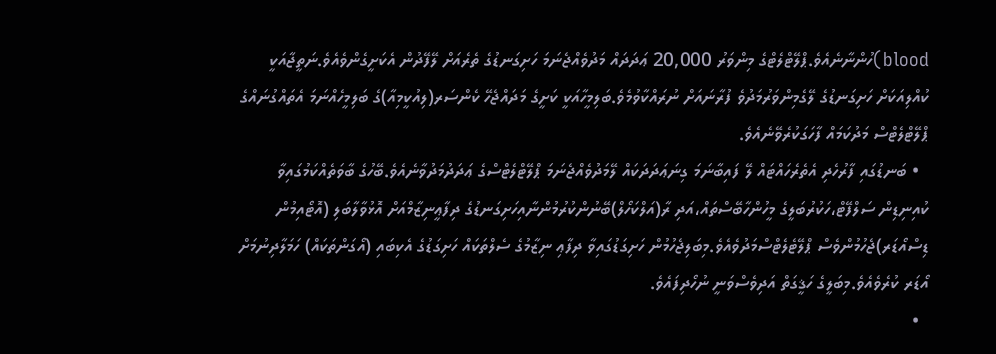blood)ހުންނާނެއެވެ.ޕްލޭޓްލެޓްގެ މިންވަރު 20,000 ޢަދަދައް މަދުވެއްޖެނަމަ ހަށިގަނޑުގެ ތެރެއަށް ލޭފޭދުން އެކަށީގެންވެއެވެ.ނަތީޖާއަކީ ކުއްލިއަކަށް ހަށިގަނޑުގެ ލޭގެމިންވަރުމަދުވެ ފުރާނައަށް ނުރައްކާވުމެވެ.ބަލިމީހާއަކީ ކަށީގެ މަދައްޖެހޭ ކެންސަރ(ލިއުކީމިއާ)ގެ ބަލިމީހެއްނަމަ އެތައްގުނައްގެ ޕްލޭޓްލެޓްސް މަދުކަމައް ފާހަގަކުރެވޭނެއެވެ.
  • ބަނޑުގައި ފާރުހެދި އެތެރެހައްޓައް ލޭ ފައިބާނަމަ ގިނަޢަދަދަކައް ލޭމަދުވެއްޖެނަމަ ޕްލޭޓްލެޓްސްގެ ޢަދަދުމަދުވާނެއެވެ.ބޭހުގެ ބާވަތެއްކަމުގައިވާ ކުއިނިޑިން ސަލްފޭޓް،ހަކުރުބަލީގެ މީހުންހާބޭސްތައް،އަދި ރާ(އަލްކަހޯލް)ބޭނުންކުރުމުންނާއިހަށިގަނޑުގެ ދިފާޢީނިޒާމްއަށް އޮޅުވާލާބަލި (އޮޓޯއިމުން ޑިސްއޯޑަރ)ޖެހުމުންވެސް ޕްލޭޓެލެޓްސްމަދުވެއެވެ.މިބަލިޖެހުމުން ހަށިގަޑުގައިވާ ދިފާޢި ނިޒާމުގެ ސެލްތަކައް ހަށިގަޑުގެ އެކިބައި (އޯގަންތަކައް) ހަމަލާދިނުމަށް އޯޑަރ ކުރެވެއެވެ.މިބަލީގެ ހަޤީގަތް އަދިވެސްވަނީ ނުހޯދިފައެވެ.
  •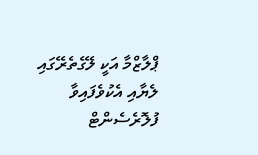ޕްލާޒްމާ އަކީ ލޭގެތެރޭގައި ލެޔާއި އެކުވެފައިވާ ފުލޮރެސެންޓް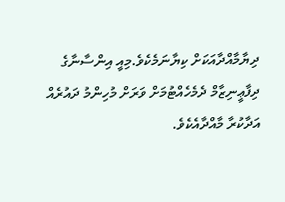ދިޔާމާއްދާއަކަށް ކިޔާނަމެކެވެ.މިއީ އިންސާނާގެ ދިފާޢީނިޒާމް ދެމެހެއްޓުމަށް ވަރަށް މުހިންމު ދައުރެއް އަދާކުރާ މާއްދާއެކެވެ.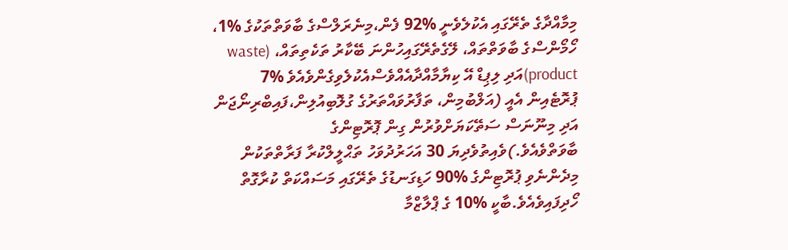މިމާއްދާގެ ތެރޭގައި އެކުލެވެނީ %92 ފެން،މިނެރަލްސްގެ ބާވަތްތަކުގެ %1، ހޯމޯންސްގެ ބާވަތްތައް، ލޭގެތެރޭގައިހުންނަ ބޭކާރު ތަކެތިތައް، (waste product)އަދި ލިޕިޑް އޭ ކިޔާމާއްދާއެއްވެސްއެކުލެވިގެންވެއެވެ %7 ޕުރޮޓެއިން އެއީ (އަލްބުމިން، ތަފާރުވައްތަރުގެ ގުލޮބިއުލިން،ފައިބްރިނޯޖަން އަދި މިނޫނަސް ސަތޭކަޔަށްވުރުން ގިން ޕޮރޮޓިންގެ ބާވަތްވެއެވެ.)ވެއިތުވެދިޔަ 30 އަހަރުދުވަހު ތަޙްލީލްކުރާ ފަރާތްތަކުން މިދެންނެވި ޕުރޮޓިންގެ %90 ހަޑިގަނޑުގެ ތެރޭގައި މަސައްކަތް ކުރާގޮތް ހޯދިފައިވެއެވެ.ބާކީ %10 ގެ ޕްލާޒްމާ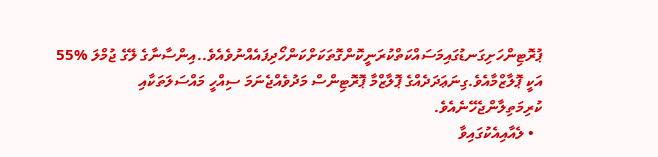ޕުރޮޓިންހަށިގަނޑުގައިމަސައްކަތްކުރަނީކޮންގޮތަކަށްކަންހޯދިފައެއްނުވެއެވެ..އިންސާނާގެ ލޭގެ ޖުމްލަ %55 އަކީ ޕޮލާޒްމާއެވެ.ގިނަޢަދަދެއްގެ ޕޮލާޒްމާ ޕޮރޮޓިންސް މަދުވެއްޖެނަމަ ސިއްހީ މައްސަލަތަކާއި ކުރިމަތިލާންޖެހޭނެއެވެ.
  • ލެއާއިއެކުގައިވާ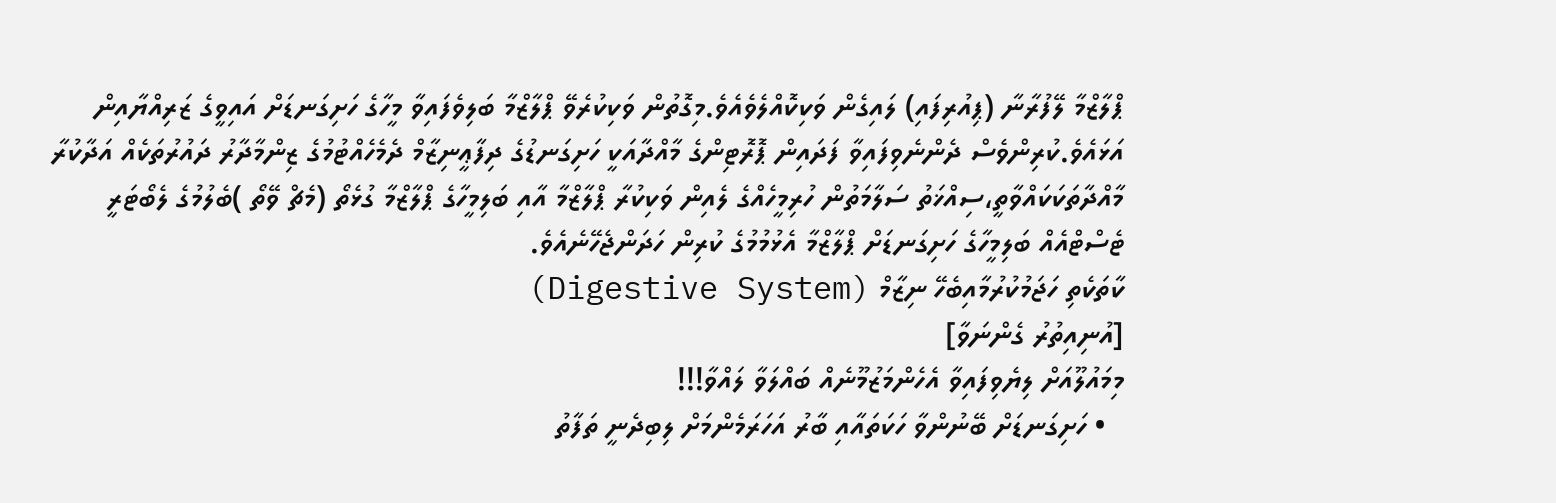ޕްލާޒްމާ ލޭފުރާނާ (ޕިއުރިފައި) ލައިގެން ވަކިކޮއްލެވެއެވެ.މިގޮތުން ވަކިކުރެވޭ ޕްލާޒްމާ ބަލިވެފައިވާ މީހާގެ ހަށިގަނޑަށް އައިވީގެ ޒަރިއްޔާއިން އަޅައެވެ.ކުރިންވެސް ދެންނެވިފައިވާ ފަދައިން ޕޮރޮޓިންގެ މާއްދާއަކީ ހަށިގަނޑުގެ ދިފާޢީނިޒާމް ދެމެހެއްޓުމުގެ ޒިންމާދާރު ދައުރުތަކެއް އަދާކުރާ މާއްދާތަކަކައްވާތީ،ސިއްޚަތު ސަލާމަތުން ހުރިމީހެއްގެ ލެއިން ވަކިކުރާ ޕްލާޒްމާ އާއި ބަލިމީހާގެ ޕްލާޒްމާ ގުޅެތޯ (މެޗް ވޭތޯ )ބެލުމުގެ ލެބޯޓަރީ ޓެސްޓްއެއް ބަލިމީހާގެ ހަށިގަނޑަށް ޕްލާޒްމާ އެޅުމުމުގެ ކުރިން ހަދަންޖެހޭނެއެވެ.
ކާތަކެތި ހަޖަމުކުރުމާއިބެހޭ ނިޒާމް (Digestive System)
[އުނިއިތުރު ގެންނަވާ]
މިމައުލޫއަށް ލިޔެވިފައިވާ އެހެންމަޒުމޫނެއް ބައްލަވާ ލައްވާ!!!
  • ހަށިގަނޑަށް ބޭނުންވާ ހަކަތައާއި ބާރު އަހަރަމެންމަށް ލިބިދެނީ ތަފާތު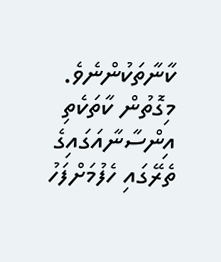ކާނާތަކުންނެވެ. މިގޮތުން ކާތަކެތި އިންސާނާއަގައިގެ ތެރޭގައި ހެފުމަށްފަހު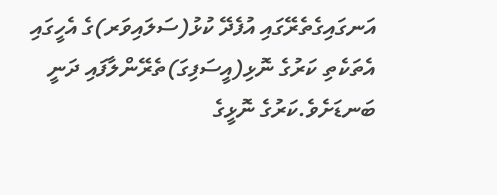އަނގައިގެތެރޭގައި އުފެދޭ ކުޅު(ސަލައިވަރ)ގެ އެހީގައި އެތަކެތި ކަރުގެ ނޮޅި(އީސަފިގަ)ތެރޭންލާފައި ދަނީ ބަނޑަށެވެ.ކަރުގެ ނޮޅީގެ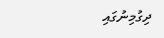ދިގުމިނުގައި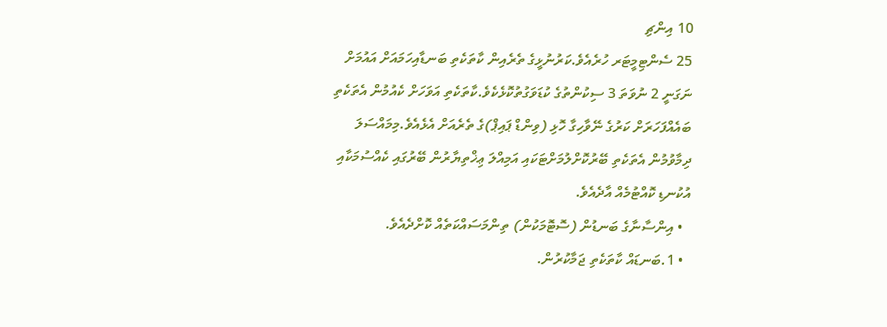10 އިންޗި
25 ސެންޓިމީޓަރ ހުރެއެވެ.ކަރުނުޅީގެ ތެރެއިން ކާތަކެތި ބަނޑާއިހަމައަށް އައުމަށް ނަގަނީ 2 ނުވަތަ 3 ސިކުންތުގެ ކުޑަވަގުތުކޮޅެކެވެ.ކާތަކެތި އަވަހަށް ކެއުމުން އެތަކެތި ބައެއްފަހަރަށް ކަރުގެ ނޭވާހިގާ ހޮޅި (ވިންޑް ޕައިޕް)ގެ ތެރެއަށް އެޅެއެވެ.މިމައްސަލަ ދިމާވުމުން އެތަކެތި ބޭރުކޮށްލުމަށްޓަކައި އަމިއްލަ ޢިޚްތިޔާރުން ބޭރުގައި ކެއްސުމަކާއި އުކުނޑި ކޮއްޓުމެއް އާދެއެވެ.
  • އިންސާނާގެ ބަނޑުން (ސޮޓޮމަކުން) ތިންމަސައްކަތެއް ކޮށްދެއެވެ.
  • 1.ބަނޑައް ކާތަކެތި ޖަމާކުރުން.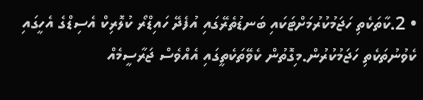• 2.ކާތަކެތި ހަޖަމުކުރުމަށްޓަކައި ބަނޑުތެރޭގައި އުފެދޭ ހައިޑްރޯ ކުލޮރިކް އެސިޑްގެ އެހީގައި ކެވުނުތަކެތި ހަޖަމުކުރުން.މިގޮތުން ކެވޭތަކެތީގައި އެއްވެސް ޖަރާސީމެއް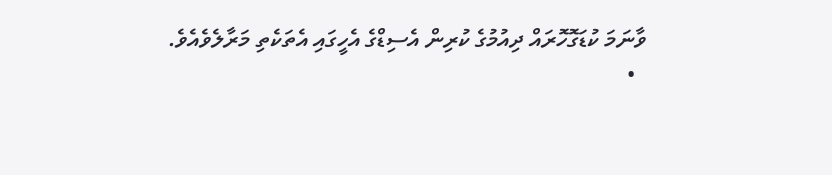ވާނަމަ ކުޑަގޮހޮރައް ދިއުމުގެ ކުރިން އެސިޑްގެ އެހީގައި އެތަކެތި މަރާލެވެއެވެ.
  •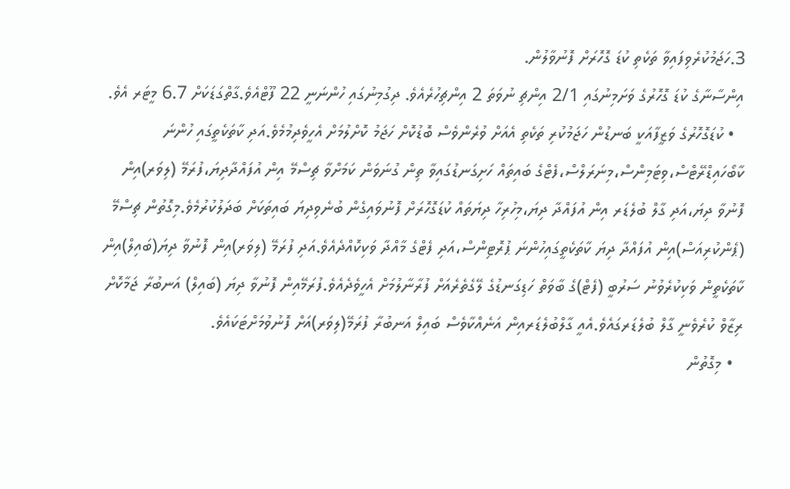3.ހަޖަމުކުރެވިފައިވާ ތަކެތި ކުޑަ ގޮހޮރަށް ފޮނުވާލުން.
އިންސާނާގެ ކުޑަ ގޮހޮރުގެ ވަށަމިނުގައި 2/1 އިންޗި ނުވަތަ 2 އިންޗިހުރެއެވެ. ދިގުމިނުގައި ހުންނަނީ 22 ފޫޓްއެވެ.ގާތްގަޑަކަށް 6.7 މީޓަރ އެވެ.
  • ކުޑަގޮހޮރުގެ ވަޒީފާއަކީ ބަނޑުން ހަޖަމުކުރި ތަކެތި އެއަށް ވުރެންވެސް ބޮޑުކޮށް ހަޖަމު ކޮށްލުމަށް އެހީވެދިމުމެވެ.އަދި ކާތަކެތީގައި ހުންނަ ކާބޯހައިޑްރޭޓްސް،ވިޓަމިންސް،މިނަރަލްސް،ފެޓްގެ ބައިތައް ހަށިގަނޑުގައިވާ ތިން ގުނަވަން ކަމަށްވާ ޗިސްމޭ އިން އުފައްދާދިޔަ،ފުރަމޭ (ލިވަރ)އިން ފޮނުވާ ދިޔަ،އަދި ގާލް ބުލެޑަރ އިން އުފައްދާ ދިޔަ،މިހުރިހާ ދިޔަތައް ކުޑަގޮހޮރަށް ފޮނުވައިގެން ބުނެވިދިޔަ ބައިތަކަށް ބަދަލުކުރުމެވެ.މިގޮތުން ޗިސްމޭ (ޕެންކުރިއަސް)އިން އުފައްދާ ދިޔަ ކާތަކެތީގައިހުންނަ ޕުރޮޓިންސް،އަދި ފެޓްގެ މާއްދާ ވަކިކޮއްދެއެވެ.އަދި ފުރަމޭ (ލިވަރ)އިން ފޮނުވާ ދިޔަ(ބައިލް)އިން ކާތަކެތީން ވަކިކުރެވުނު ސަރުބީ (ފެޓް)ގެ ބާވަތް ހަޑިގަނޑުގެ ލޭގެތެރެއަށް ފުރާނާލުމަށް އެހީވެދެއެވެ.ފުރަމޭއިން ފޮނުވާ ދިޔަ (ބައިލް) އަނބުރާ ޖަމާކޮށް ރިޒާވް ކުރެވެނީ ގާލް ބުލެޑަރގައެވެ.އެއީ ގާލްބުލެޑަރއިން އަނެއްކާވެސް ބައިލް އަނބުރާ ފުރަމޭ(ލިވަރ)އަށް ފޮނުވުމަށްޓަކައެވެ.
  • މިގޮތުން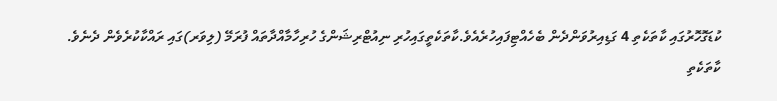ކުޑަގޮހޮރުގައި ކާތަކެތި 4 ގަޑިއިރުވަންދެން ބެހެއްޓިފައިހުރެއެވެ.ކާތަކެތީގައިހުރި ނިއުޓްރިޝަންގެ ހުރިހާމާއްދާތައް ފުރަމޭ (ލިވަރ)ގައި ރައްކާކުރެވެން ދެނެވެ.
ކާތަކެތި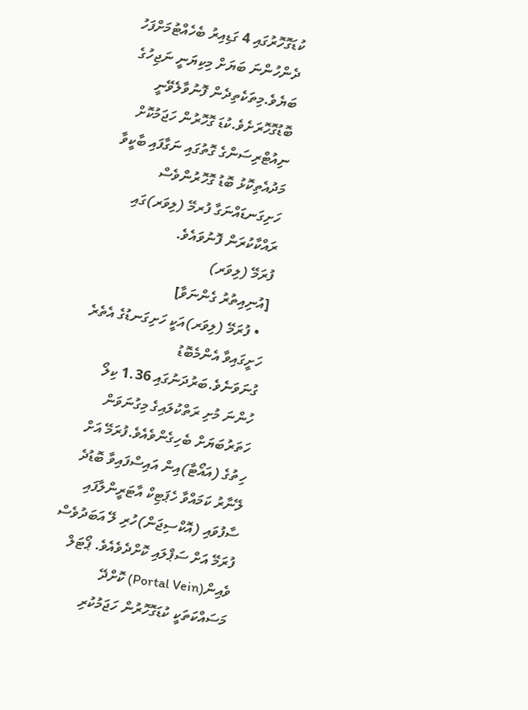ކުޑަގޮހޮރުގައި 4 ގަޑިއިރު ބެހެއްޓުމަށްފަހު ދެންހުންނަ ބަޔަށް މިކިޔަނީ ނަޖިހުގެ ބަޔެވެ.މިތަކެތިދެން ފޮނުވާލެވޭނީ ބޮޑުގޮހޮރަށެވެ.ކުޑަ ގޮހޮރުން ހަޖަމުކޮށް ނިއުޓްރިސަންގެ ގޮތުގައި ނަގާފައި ބާކީވާ މަދުއެތިކޮޅު ބޮޑު ގޮހޮރުންވެސް ހަށިގަނޑައްނަގާ ފުރމޭ (ލިވަރ)ގައި ރައްކާކުރަން ފޮނުވައެވެ.
ފުރަމޭ (ލިވަރ)
[އުނިއިތުރު ގެންނަވާ]
  • ފުރަމޭ (ލިވަރ)އަކީ ހަށިގަނޑުގެ އެތެރެ ހަށީގައިވާ އެންމެބޮޑު ގުނަވަނެވެ.ބަރުދަނުގައި 1.36 ކިލޯ ހުންނަ މުށި ރަތްކުލައިގެ މިގުނަވަން ހަތަރުބަޔަށް ބެހިގެންވެއެވެ.ފުރަމޭ އަށް ހިތުގެ (އައޯޓާ)އިން އައިސްފައިވާ ބޮޑުދެ ލޭނާރު ކަމައްވާ ހެޕަޓިކް އާޓަރީންލާފައި ސާފުވައި (އޮކްސިޖަން)ހުރި ލޭ އަބަދުވެސް ފުރަމޭ އަށް ސަޕްލައި ކޮށްދެވެއެވެ. ޕޯޓަލް ވެއިން(Portal Vein) ކޮށްދޭ މަސައްކަތަކީ ކުޑަގޮހޮރުން ހަޖަމުކުރި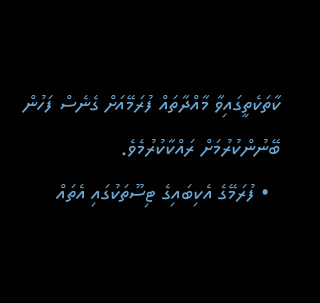ކާތަކެތީގައިވާ މާއްދާތައް ފުރަމޭއަށް ގެނެސް ފަހުން ބޭނުންކުރުމަށް ރައްކާކުރުމެވެ.
  • ފުރަމޭގެ އެކިބައިގެ ޓިސޫތަކުގައި އެތައް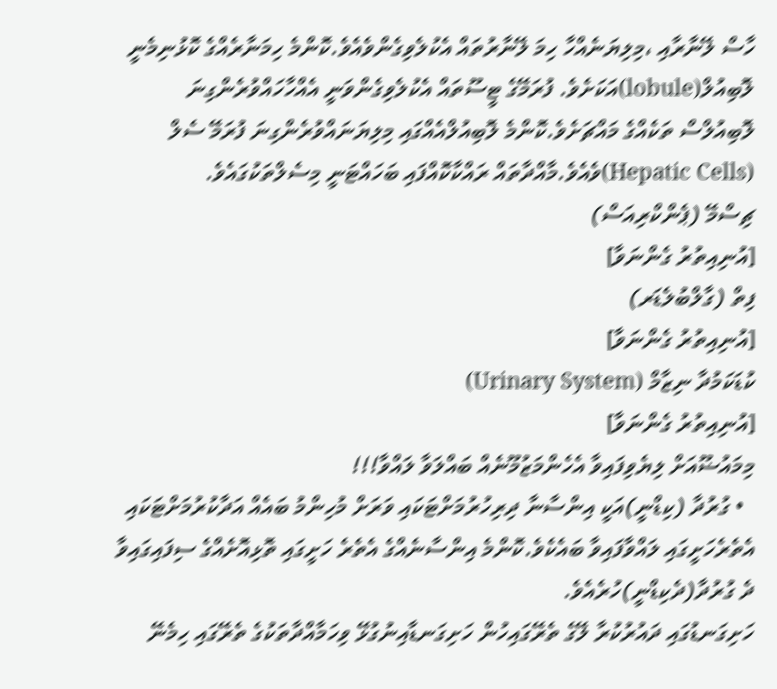ހާސް ލޭނާރާއި ،މިލިޔަނެއްހާ ހިމަ ލޭނާރުތައް އެކުލެވިގެންވެއެވެ.ކޮންމެ ހިމަނާރެއްގެ ކޮޅުނިމެނީ ލޮބިއުލް(lobule)އަކަށެވެ. ފުރަމޭގެ ޓީސޫތައް އެކުލެވިގެންވަނީ އެއްހާހައްވުރެންގިނަ ލޮބިއުލްސް ތަކެއްގެ މައްޗަށެވެ.ކޮންމެ ލޮބިއުލްއެއްގައި މިލިޔަނައްވުރެންގިނަ ފުރަމޭ ސެލް (Hepatic Cells)ވެއެވެ.މާއްދާތައް ރައްކާކޮއްފައި ބަހައްޓަނީ މިސެލްތަކުގައެވެ.
ޗިސްމޭ (ޕެންކްރިއަސް)
[އުނިއިތުރު ގެންނަވާ]
ފިތް (ގާލްބުލެޑަރ)
[އުނިއިތުރު ގެންނަވާ]
ކުޑަކަމުދާ ނިޒާމް (Urinary System)
[އުނިއިތުރު ގެންނަވާ]
މިމައުޟޫއަށް ލިޔެވިފައިވާ އެހެންމަޒުމޫނެއް ބައްލަވާ ލައްވާ!!!
  • ގުރުދާ (ކިޑްނީ)އަކީ އިންސާނާ ދިރިހުރުމަށްޓަކައި ވަރަށް މުހިންމު ބައެއް އަދާކުރުމަށްޓަކައި އެތެރެހަށީގައި ލައްވާފައިވާ ބައެކެވެ.ކޮންމެ އިންސާނެއްގެ އެތެރެ ހަށީގައި ތޮޅިއޮށެއްގެ ސިފައިގައިވާ ދެ ގުރުދާ(ދެކިޑްނީ)ހުރެއެވެ.
ހަށިގަނޑުގައި ދައުރުކުރާ ލޭގެ ތެރޭގައިހުން ހަށިގަނޑާއިނުގުޅޭ ވިހަމާއްދާތަކުގެ ތެރޭގައި ހިމެނޭ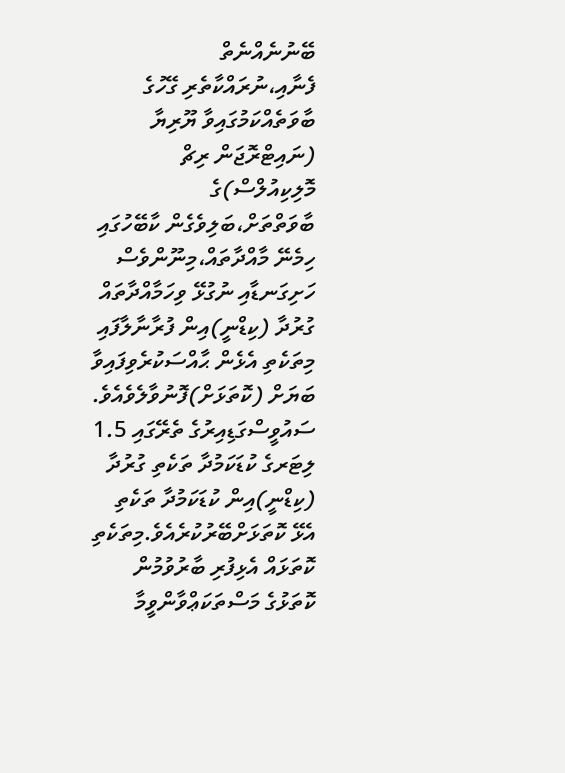ބޭނުނެއްނެތް ފެނާއި،ނުރައްކާތެރި ގޭހުގެ ބާވަތެއްކަމުގައިވާ ޔޫރިޔާ (ނައިޓްރޮޖަން ރިޗް މޮލިކިއުލްސް)ގެ ބާވަތްތަށް،ބަލިވެގެން ކާބޭހުގައި ހިމެނޭ މާއްދާތައް،މިނޫންވެސް ހަށިގަނޑާއި ނުގުޅޭ ވިހަމާއްދާތައް ގުރުދާ (ކިޑްނީ)އިން ފުރާނާލާފައި މިތަކެތި އެޅެން ޙާއްސަކުރެވިފައިވާ ބަޔަށް (ކޮތަޅަށް)ފޮނުވާލެވެއެވެ. ސައުވީސްގަޑިއިރުގެ ތެރޭގައި 1.5 ލިޓަރގެ ކުޑަކަމުދާ ތަކެތި ގުރުދާ (ކިޑްނީ)އިން ކުޑަކަމުދާ ތަކެތި އެޅޭ ކޮތަޅަށްބޭރުކުރެއެވެ.މިތަކެތި ކޮތަޅައް އެޅިފުރި ބާރުވުމުން ކޮތަޅުގެ މަސްތަކަޢްވާންވީމާ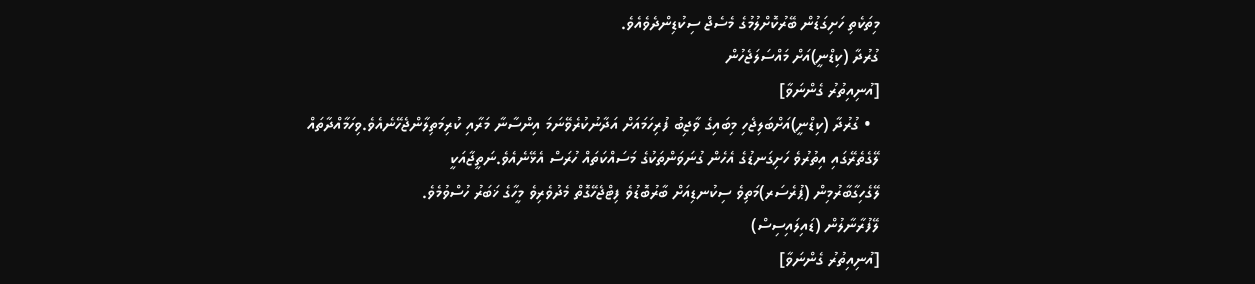މިތަކެތި ހަށިގަޑުން ބޭރުކޮށްލުމުގެ މެސެޖް ސިކުޑިންދެވެއެވެ.
ގުރުދާ (ކިޑްނީ)އަށް މައްސަލަޖެހުން
[އުނިއިތުރު ގެންނަވާ]
  • ގުރުދާ (ކިޑްނީ)އަށްބަލިޖެހި މިބައިގެ ވާޖިބު ފުރިހަމައަށް އަދާނުކުރެވޭނަމަ އިންސާނާ މަރާއި ކުރިމަތިލާންޖެހޭނެއެވެ.ވިހަމާއްދާތައް ލޭގެތެރޭގައި އިތުރުވެ ހަށިގަނޑުގެ އެހެން ގުނަވަންތަކުގެ މަސައްކަތައް ހުރަސް އެޅޭނެއެވެ.ނަތީޖާއަކީ
ލޭގެހިގާބާރުމިން (ޕުރެސަރ)މަތިވެ ސިކުނޑިއަށް ބާރުބޮޑުވެ ފިޓްޖެހޭގޮތް މެދުވެރިވެ މީހާގެ ޚަބަރު ހުސްވުމެވެ.
ލޭފުރާނާލުން (ޑައިލައިސިސް)
[އުނިއިތުރު ގެންނަވާ]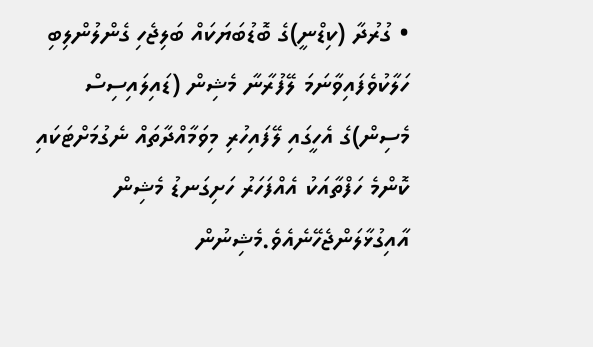• ގުރުދާ (ކިޑްނީ)ގެ ބޮޑުބަޔަކައް ބަލިޖެހި ގެންލުންލިބި ހަލާކުވެފައިވާނަމަ ލޭފުރާނާ މެޝިން (ޑައިލައިސިސް މެސިން)ގެ އެހީގައި ލޭފައިހުރި މިވަމާއްދާތައް ނެގުމަށްޓަކައި ކޮންމެ ހަފްތާއަކު އެއްފަހަރު ހަށިގަނޑު މެޝިން އާއިގުޅާލަންޖެހޭނެއެވެ.މެޝިނުން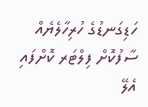ހަޑިގަނޑުގެ ހުރިހާލެޔެއް ސާފުކޮށް ފިލްޓަރ ކޮށްފައި އެލޭ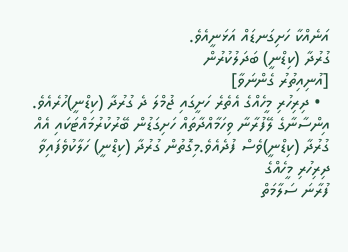އަނެއްކާ ހަށިގަނޑައް އަޅަނީއެވެ.
ގުރުދާ (ކިޑްނީ) ބަދަލުކުރުން
[އުނިއިތުރު ގެންނަވާ]
  • ދިރިހުރި މީހެއްގެ އެތެރެ ހަށީގައި ޖުމްލަ ދެ ގުރުދާ (ކިޑްނީ)ހުރެއެވެ. އިންސާނާގެ ލޭފުރާނާ ވިހަމާއްދާތައް ހަށިގަޑުން ބޭރުކުރުމައްޓަކައި އެއް ގުރުދާ (ކިޑްނީ)ވެސް ފުދެއެވެ.މިގޮތުން ގުރުދާ (ކިޑްނީ) ހަލާކުވެފައިވާ ދިރިހުރި މީހެއްގެ
ފުރާނަ ސަލާމަތް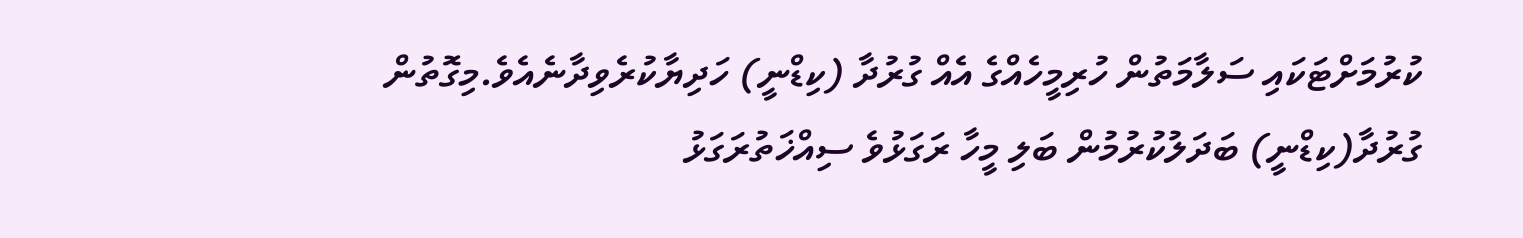ކުރުމަށްޓަކައި ސަލާމަތުން ހުރިމީހެއްގެ އެއް ގުރުދާ (ކިޑްނީ) ހަދިޔާކުރެވިދާނެއެވެ.މިގޮތުން ގުރުދާ(ކިޑްނީ) ބަދަލުކުރުމުން ބަލި މީހާ ރަގަޅުވެ ސިއްޚަތުރަގަޅު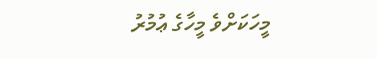މީހަކަށްވެ މީހާގެ ޢުމުރު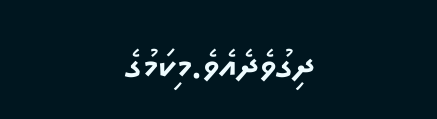ދިގުވެދެއެވެ.މިކަމުގެ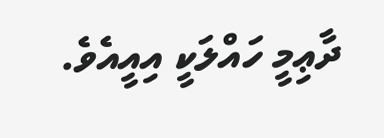ދާޢިމީ ހައްލަކީ އިއީއެވެ.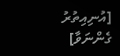[އުނިއިތުރު ގެންނަވާ]